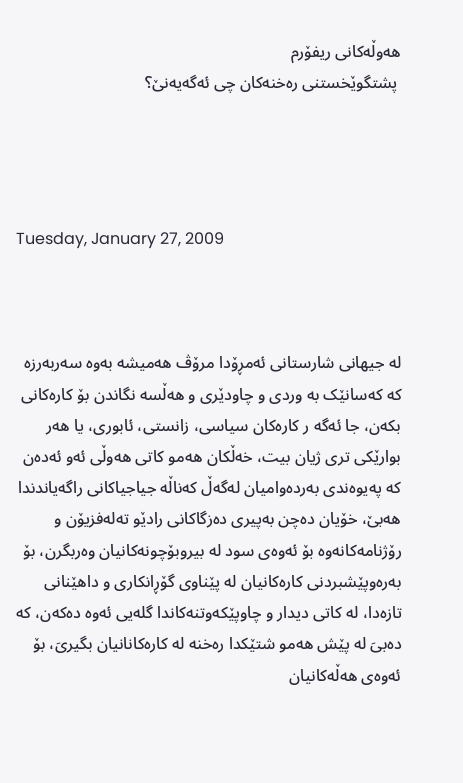هه‌وڵه‌كانی‌ ریفۆرم
 پشتگوێخستنی ره‌خنه‌کان چی ئه‌گه‌یه‌نێ؟




Tuesday, January 27, 2009



له‌ جیهانی شارستانی ئه‌مڕۆدا مرۆڤ هه‌میشه‌ به‌وه‌ سه‌ربه‌رزه‌ که‌ که‌سانێک به‌ وردی و ‌چاودێری و هه‌ڵسه ‌نگاندن بۆ کاره‌کانی بکه‌ن، جا ئه‌گه ‌ر کاره‌کان سیاسی، زانستی، ئابوری، یا هه‌ر بوارێکی تری ژیان بیت، خه‌ڵکان هه‌مو کاتی هه‌وڵی ئه‌و ئه‌ده‌ن که‌ په‌یوه‌ندی به‌رده‌وامیان له‌گه‌ڵ که‌ناڵه‌ جیاجیاکانی راگه‌یاندندا هه‌بێ، خۆیان ده‌چن به‌پیری ده‌زگاکانی رادێو ته‌له‌فزیۆن و رۆژنامه‌کانه‌وه‌ بۆ ئه‌وه‌ی سود له‌ بیروبۆچونه‌کانیان وه‌ربگرن، بۆ به‌ره‌وپێشبردنی کاره‌کانیان له‌ پێناوی گۆڕانکاری و داهێنانی تازه‌دا، له‌ کاتی دیدار و چاوپێکه‌وتنه‌کاندا گله‌یی ئه‌وه ‌ده‌که‌ن، که‌ ده‌بیَ له‌ پێش هه‌مو شتێکدا ره‌خنه‌ له‌ کاره‌کانانیان بگیریَ، بۆ ئه‌وه‌ی هه‌ڵه‌کانیان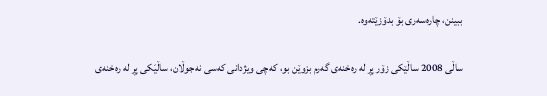ببینن، چاره‌سه‌ری بۆ بدۆزێته‌وه‌.

ساڵی‌ 2008 ساڵێکی زۆر پڕ له‌ ره‌خنه‌ی گه‌رم بزوێن بو، که‌چی ویژدانی که‌سی نه‌جوڵان، ساڵیَکی پڕ له‌ ره‌خنه‌ی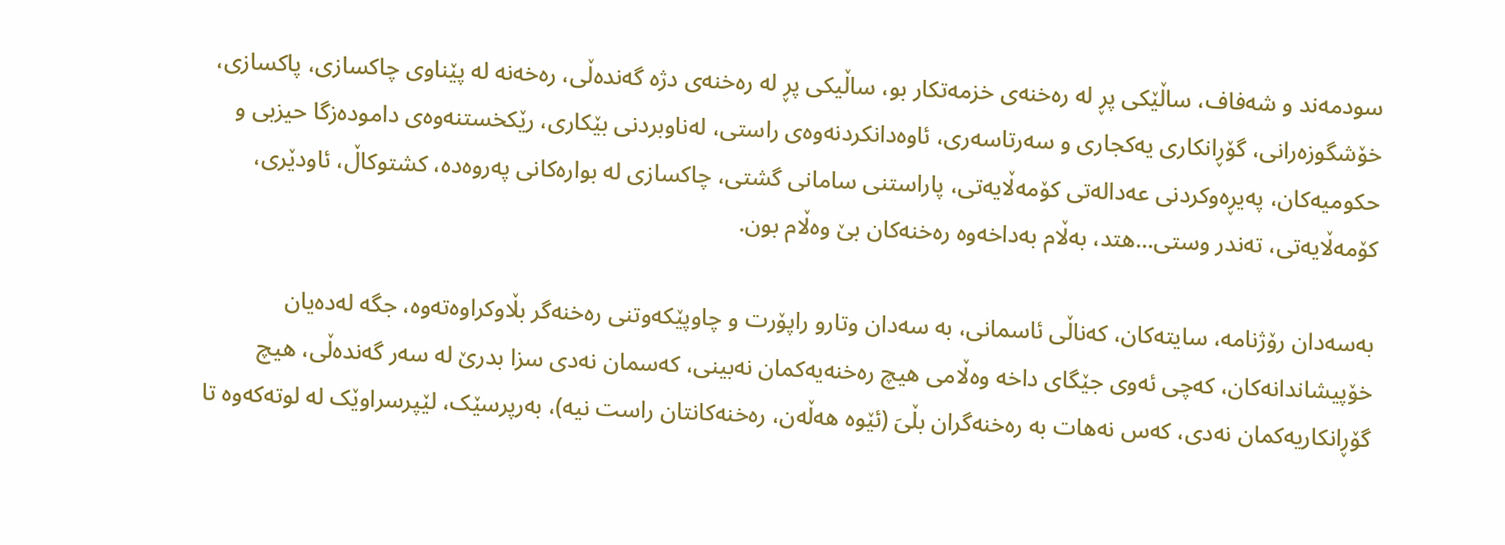سو‌دمه‌ند و شه‌فاف، ساڵێکی پڕ له‌ ره‌خنه‌ی خزمه‌تکار بو، ساڵیکی پڕ له‌ ره‌خنه‌ی د‌ژه‌ گه‌نده‌ڵی، ره‌خه‌نه‌ له‌ پێناوی چاکسازی، پاکسازی، خۆشگوزه‌رانی، گۆڕانکاری یه‌کجاری و سه‌رتاسه‌ری، ئاوه‌دانکردنه‌وه‌ی راستی، له‌ناوبردنی بێکاری، رێکخستنه‌وه‌ی داموده‌زگا حیزبی و حکومیه‌کان، په‌یڕه‌وکردنی عه‌داله‌تی کۆمه‌ڵایه‌تی، پاراستنی سامانی گشتی، چاکسازی له‌ بواره‌کانی په‌روه‌ده‌، کشتوکاڵ، ئاودێری، کۆمه‌ڵایه‌تی، ته‌ندر وستی...هتد، به‌ڵام به‌داخه‌وه‌ ره‌خنه‌کان بێ وه‌ڵام بون.

به‌سه‌دان رۆژنامه‌، سایته‌کان، که‌ناڵی ئاسمانی، به‌ سه‌دان وتارو راپۆرت و چاوپێکه‌وتنی ره‌خنه‌گر بڵاوکراوه‌ته‌وه‌، جگه‌ له‌ده‌یان خۆپیشاندانه‌کان، که‌چی ئه‌وی جێگای داخه‌ وه‌ڵامی هیچ ره‌خنه‌یه‌کمان نه‌بینی، که‌سمان نه‌دی سزا بدرێ له‌ سه‌ر گه‌نده‌ڵی، هیچ گۆڕانکاریه‌کمان نه‌دی، که‌س نه‌هات به‌ ره‌خنه‌گران بڵیَ (ئێوه‌ هه‌ڵه‌ن، ره‌خنه‌کانتان راست نیه‌)، به‌رپرسێک، لێپرسراوێک له‌ لوته‌که‌وه‌ تا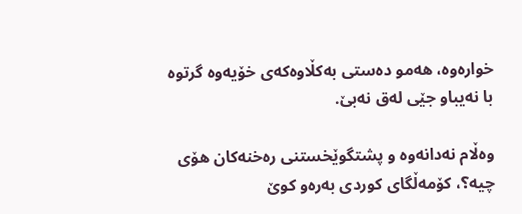خواره‌وه‌، هه‌مو ده‌ستی به‌کڵاوه‌که‌ی خۆیه‌وه‌ گرتوه‌ با نه‌یباو جێی‌ له‌ق نه‌بێ.

وه‌ڵام نه‌دانه‌وه ‌و پشتگوێخستنی ره‌خنه‌کان هۆی چیه‌؟، کۆمه‌ڵگای کوردی به‌ره‌و کوێ‌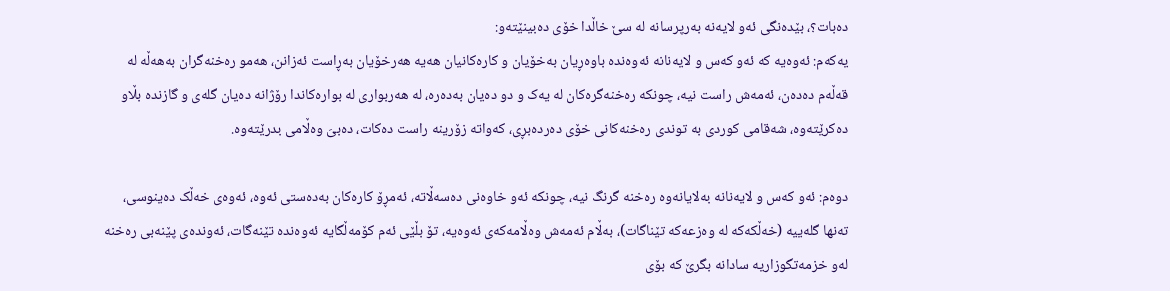ده‌بات؟، بێده‌نگی ئه‌و لایه‌نه ‌به‌رپرسانه‌ له‌ سێ خاڵدا خۆی ده‌بینێته‌و:
یه‌که‌م: ئه‌وه‌یه‌ که ‌ئه‌و که‌س و لایه‌نانه‌ ئه‌وه‌نده‌ باوه‌ڕیان به‌خۆیان و کاره‌کانیان هه‌یه‌ هه‌رخۆیان به‌ڕاست ئه‌زانن، هه‌مو ره‌خنه‌گران به‌هه‌ڵه‌ له‌ قه‌ڵه‌م ده‌ده‌ن، ئه‌مه‌ش راست نیه‌، چونکه‌ ره‌خنه‌گره‌کان له‌ یه‌ک و دو ده‌یان به‌ده‌ره‌، له‌ هه‌ربواری له ‌بواره‌کاندا رۆژانه‌ ده‌یان گله‌ی و گازنده‌ بڵاو ده‌کرێته‌وه‌، شه‌قامی کوردی به‌ توندی ره‌خنه‌کانی خۆی ده‌رده‌بڕی، که‌واته‌ زۆرینه‌ راست ‌ده‌کات، ده‌بیَ وه‌ڵامی بدرێته‌وه‌.

دوه‌م: ئه‌و که‌س و لایه‌نانه‌ به‌لایانه‌وه‌ ره‌خنه‌ گرنگ نیه‌، چونکه‌ ئه‌و خاوه‌نی ده‌سه‌ڵاته‌، ئه‌مڕۆ کاره‌کان به‌ده‌ستی ئه‌وه‌، ئه‌وه‌ی خه‌ڵک ده‌ینوسی، ته‌نها گله‌ییه‌ (خه‌ڵکه‌که‌ له‌ وه‌زعه‌که‌ تێناگات)، به‌ڵام ئه‌مه‌ش وه‌ڵامه‌که‌ی ئه‌وه‌یه‌‌، تۆ بڵێی ئه‌م کۆمه‌ڵگایه‌ ئه‌وه‌نده‌ تێنه‌گات، ئه‌ونده‌ی پێنه‌بی ره‌خنه‌ له‌و خزمه‌تگوزاریه‌ سادانه‌ بگرێ که‌ بۆی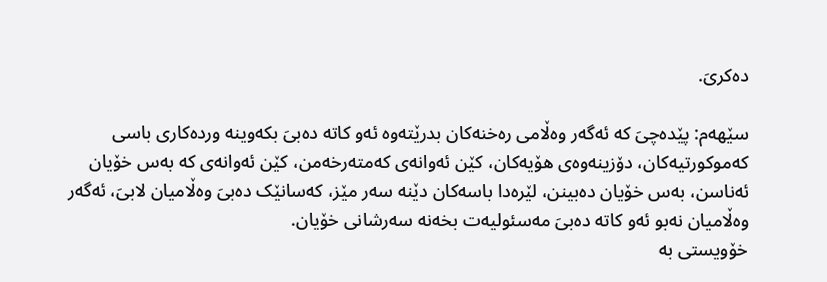ده‌کریَ.

سێهه‌م: پێده‌چیَ که‌ ئه‌گه‌ر وه‌ڵامی ره‌خنه‌کان بدرێته‌وه‌ ئه‌و کاته‌ ده‌بیَ بکه‌وینه‌ و‌رده‌کاری باسی که‌موکورتیه‌کان، دۆزینه‌وه‌ی هۆیه‌کان، کێن ئه‌وانه‌ی که‌مته‌رخه‌من، کێن ئه‌وانه‌ی که‌ به‌س خۆیان ئه‌ناسن، به‌س خۆیان ده‌بینن، لێره‌دا باسه‌کان دێنه‌ سه‌ر مێز، که‌سانێک ده‌بیَ وه‌ڵامیان لابیَ، ئه‌گه‌ر وه‌ڵامیان نه‌بو ئه‌و کاته‌ ده‌بیَ مه‌سئولیه‌ت بخه‌نه‌ سه‌رشانی خۆیان.
خۆویستی به‌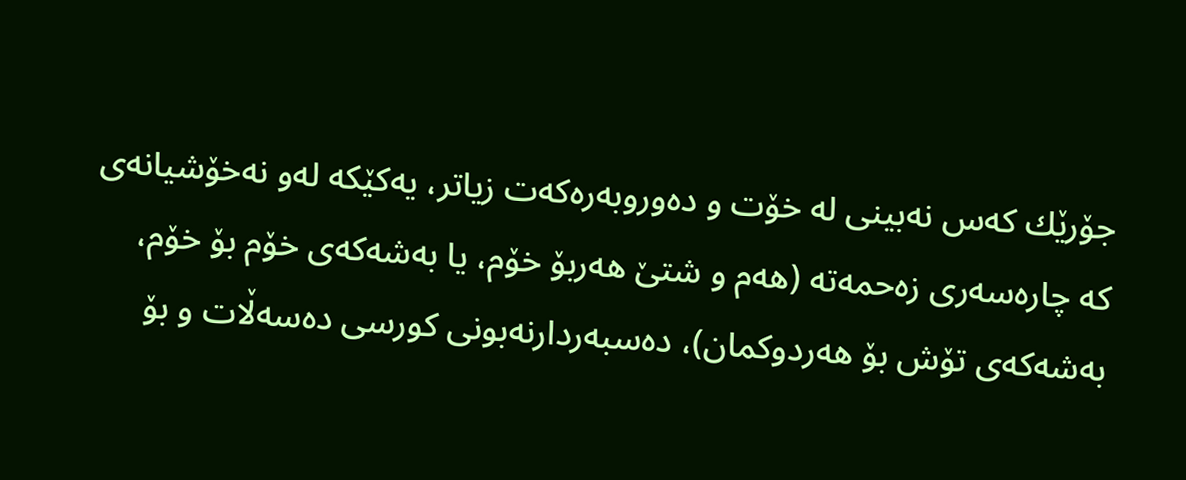جۆرێك که‌س نه‌بینی له‌ خۆت و ده‌وروبه‌ره‌که‌ت زیاتر، یه‌کێکه‌ له‌و نه‌خۆشیانه‌ی که‌ چاره‌سه‌ری زه‌حمه‌ته‌ (هه‌م و شتێ هه‌ربۆ خۆم، یا به‌شه‌که‌ی خۆم بۆ خۆم، به‌شه‌که‌ی تۆش بۆ هه‌ردوکمان)، ده‌سبه‌ردارنه‌بونی کورسی ده‌سه‌ڵات و بۆ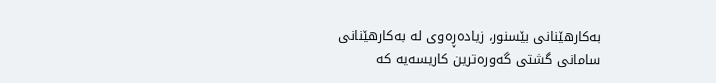به‌کارهێنانی بێسنور، زیاده‌ڕه‌وی له‌ به‌‌کارهێنانی سامانی گشتی گه‌وره‌ترین کاریسه‌یه‌ که‌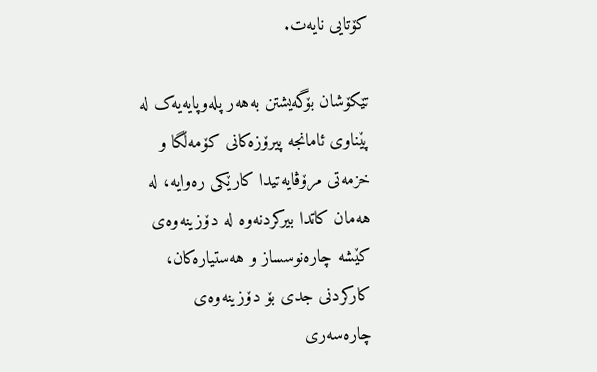کۆتایی نایه‌ت.

تێکۆشان بۆگه‌یشتن به‌هه‌ر پله‌وپایه‌یه‌ک له‌ پێناوی ئامانجه ‌پیرۆزه‌کانی کۆمه‌ڵگا و خزمه‌تی مرۆڤایه‌تیدا کارێکی ره‌وایه‌، له هه‌مان کاتدا‌ بیرکردنه‌وه‌ له ‌دۆزینه‌وه‌ی کێشه‌ چاره‌نوسساز و هه‌ستیاره‌کان، کارکردنی جدی بۆ دۆزینه‌وه‌ی چاره‌سه‌ری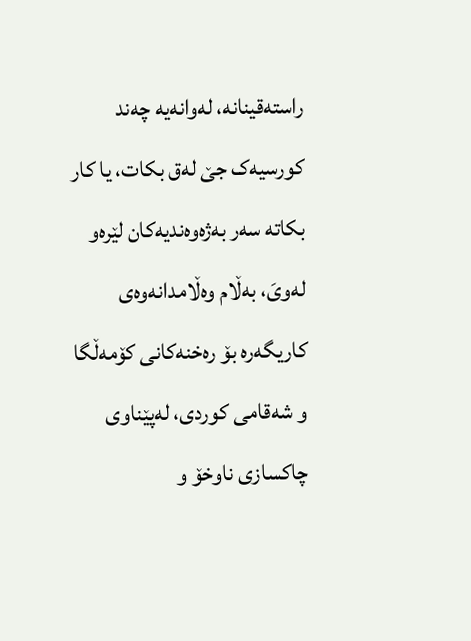راسته‌قینانه‌، له‌وانه‌یه‌ چه‌ند کورسیه‌ک جێ له‌ق بکات، یا کار بکاته‌ سه‌ر به‌ژه‌وه‌ندیه‌کان لێره‌و له‌ویَ، به‌ڵام وه‌ڵامدانه‌وه‌ی کاریگه‌ره‌‌ بۆ ‌ره‌خنه‌کانی کۆمه‌ڵگا و شه‌قامی کوردی، له‌پێناوی چاکسازی ناوخۆ و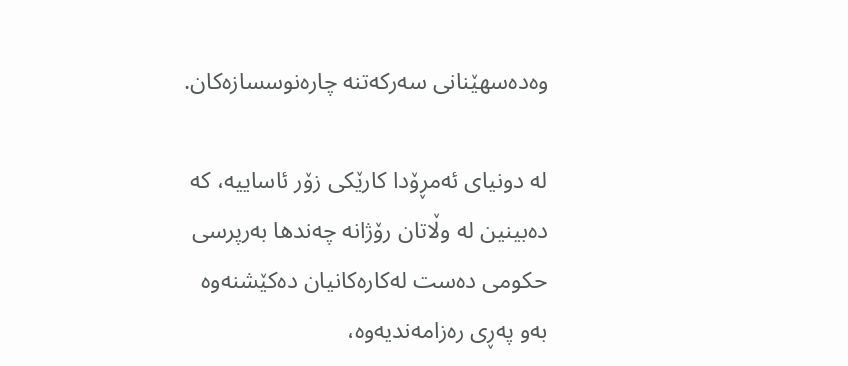وه‌‌ده‌سهێنانی سه‌رکه‌تنه‌ چاره‌نوسسازه‌کان.

له‌ دونیای ئه‌مڕۆدا کارێکی زۆر ئاساییه‌، که‌ ده‌بینین له‌ وڵاتان رۆژانه‌ چه‌ندها به‌رپرسی حکومی ده‌ست له‌کاره‌کانیان ده‌کێشنه‌وه‌ به‌و په‌ڕی ره‌زامه‌ندیه‌وه‌،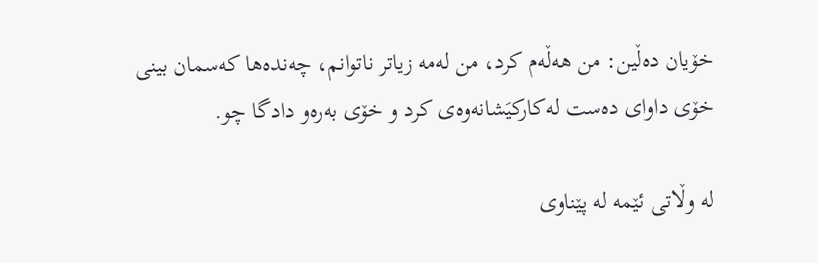خۆیان ده‌ڵین: من هه‌ڵه‌م کرد‌، من له‌مه‌ زیاتر ناتوانم، چه‌نده‌ها که‌سمان بینی خۆی داوای ده‌ست له‌کارکیَشانه‌وه‌ی کرد و خۆی به‌ره‌و دادگا چو.

له‌ وڵاتی ئێمه‌ له‌ پێناوی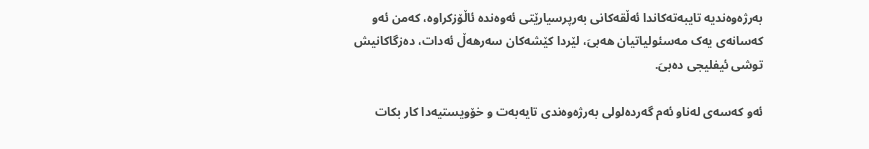به‌رژه‌وه‌ندیه‌ تایبه‌ته‌‌کاندا ئه‌ڵقه‌کانی به‌رپرسیارێتی ئه‌وه‌نده‌ ئاڵۆزکراوه‌، که‌من ئه‌و که‌سانه‌ی یه‌ک مه‌سئولیاتیان هه‌بیَ، لێردا کێشه‌کان سه‌رهه‌ڵ ئه‌دات، ده‌زگاکانیش توشی ئیفلیجی ده‌بیَ.

ئه‌و که‌سه‌ی له‌ناو ئه‌م گه‌رده‌لولی به‌رژه‌وه‌ندی تایه‌به‌ت و خۆویستیه‌دا کار بکات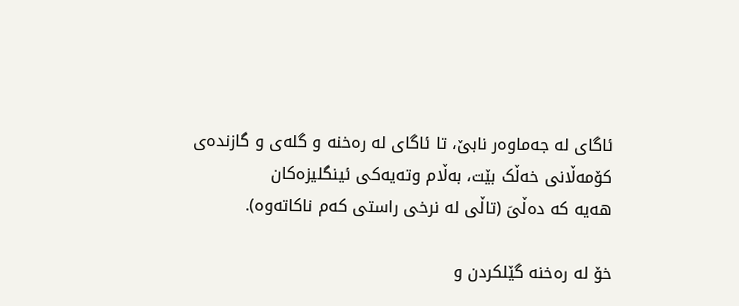ئاگای له جه‌ماوه‌ر نابێ، تا ئاگای له‌ ره‌خنه ‌و گله‌ی و گازنده‌ی کۆمه‌ڵانی خه‌ڵک بێت، به‌ڵام وته‌یه‌کی ئینگلیزه‌کان هه‌یه ‌که ‌ده‌ڵیَ (تاڵی له‌ نرخی راستی که‌م ناکاته‌وه).

خۆ له‌ ره‌خنه‌ گێلکردن و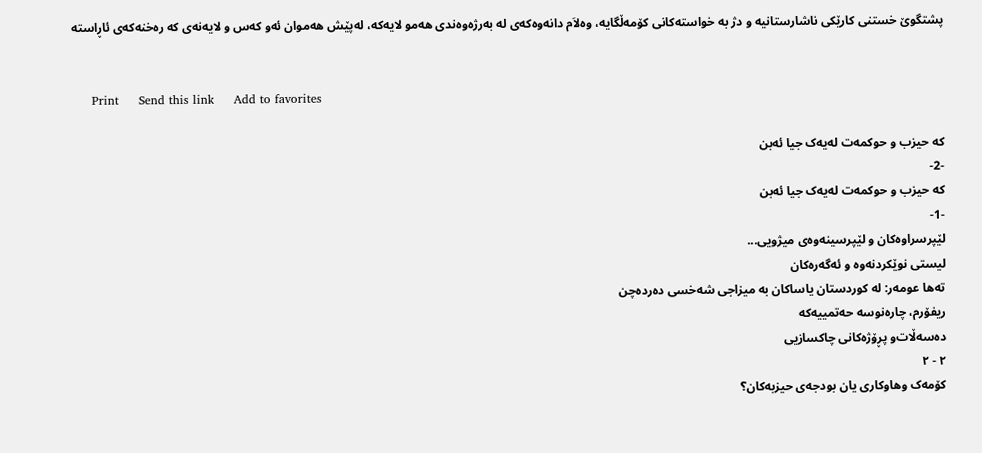پشتگوێ‌ خستنی کارێکی ناشارستانیه‌ و دژ به‌ خواسته‌کانی کۆمه‌ڵگایه‌، وه‌لاَم دانه‌وه‌که‌ی له‌ به‌رژه‌وه‌ندی هه‌مو لایه‌که‌، له‌پێش هه‌موان ئه‌و که‌س و لایه‌نه‌ی که‌ ره‌خنه‌که‌ی ئاڕاسته‌


     Print     Send this link     Add to favorites

که‌ حیزب و حوکمه‌ت له‌یه‌ک جیا ئه‌بن
-2-
که‌ حیزب و حوکمه‌ت له‌یه‌ک جیا ئه‌بن
-1-
لێپرسراوه‌كان و لێپرسینه‌وه‌ی میژویی...
لیستی نوێكردنه‌وه‌ و ئه‌گه‌ره‌كان
ته‌ها عومه‌ر: له‌ كوردستان یاساكان به‌ میزاجی شه‌خسی ده‌رده‌چن
ریفۆرم، چاره‌نوسه‌ حه‌تمییه‌كه‌
ده‌سه‌ڵات‌و پڕۆژه‌کانی چاکسازیی
٢ - ٢
کۆمه‌ک وهاوکاری یان بودجه‌ی حیزبه‌کان؟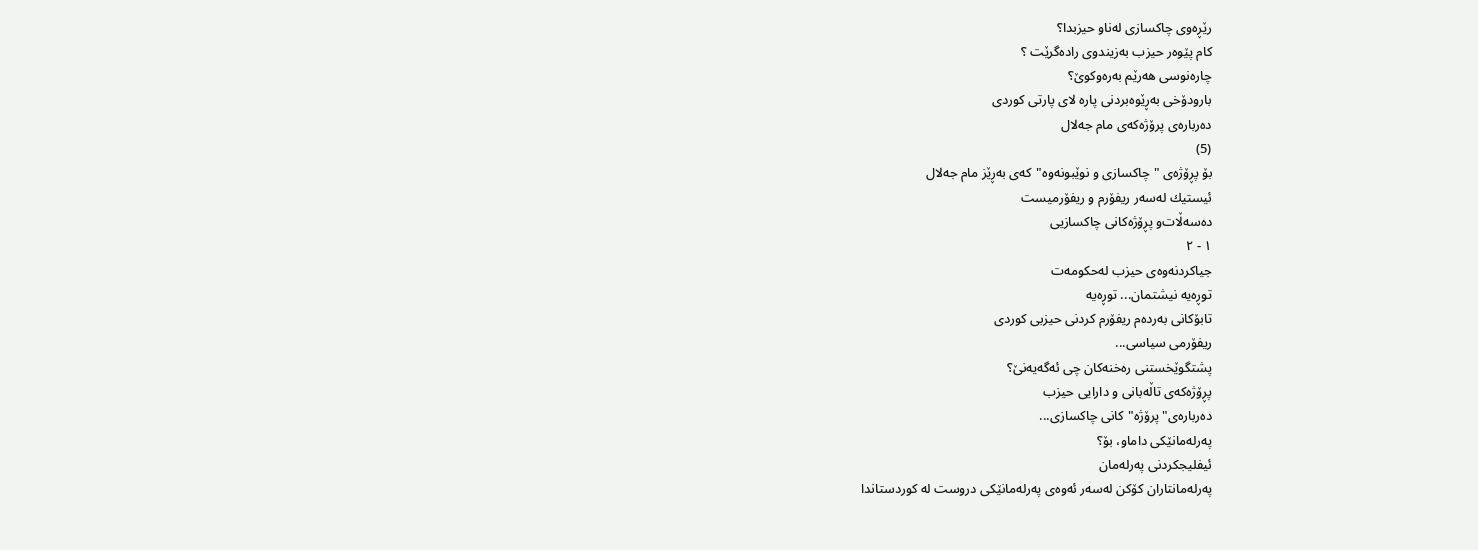رێڕه‌وی‌ چاكسازی‌ له‌ناو حیزبدا؟
كام پێوه‌ر حیزب به‌زیندوی‌ راده‌گرێت ؟
چارەنوسی هەرێم بەرەوکوێ؟
بارودۆخی به‌ڕێوه‌بردنی پاره‌ لای پارتی كوردی
ده‌رباره‌ی‌ پرۆژه‌كه‌ی‌ مام جه‌لال
(5)
بۆ پڕۆژه‌ی‌ "چاكسازی‌ و نوێبونه‌وه‌"كه‌ی‌ به‌ڕێز مام جه‌لال
ئیستیك له‌سه‌ر ریفۆرم و ریفۆرمیست
ده‌سه‌ڵات‌و پڕۆژه‌کانی چاکسازیی
١ - ٢
جیاكردنه‌وه‌ی‌ حیزب له‌حكومه‌ت
توڕه‌یه‌ نیشتمان... توڕه‌یه‌
تابۆكانی‌ به‌رده‌م ریفۆرم كردنی‌ حیزبی‌ كوردی‌
ریفۆرمی سیاسی...
پشتگوێخستنی ره‌خنه‌کان چی ئه‌گه‌یه‌نێ؟
پڕۆژه‌كه‌ی‌ تاڵه‌بانی‌ و دارایی‌ حیزب
ده‌رباره‌ی‌"پرۆژه‌"كانی‌ چاكسازی‌...
په‌رله‌مانێكی‌ داماو، بۆ؟
ئیفلیجكردنی په‌‌رله‌‌مان
په‌رله‌مانتاران كۆكن له‌سه‌ر ئه‌وه‌ی‌ په‌رله‌مانێكی‌ دروست له‌ كوردستاندا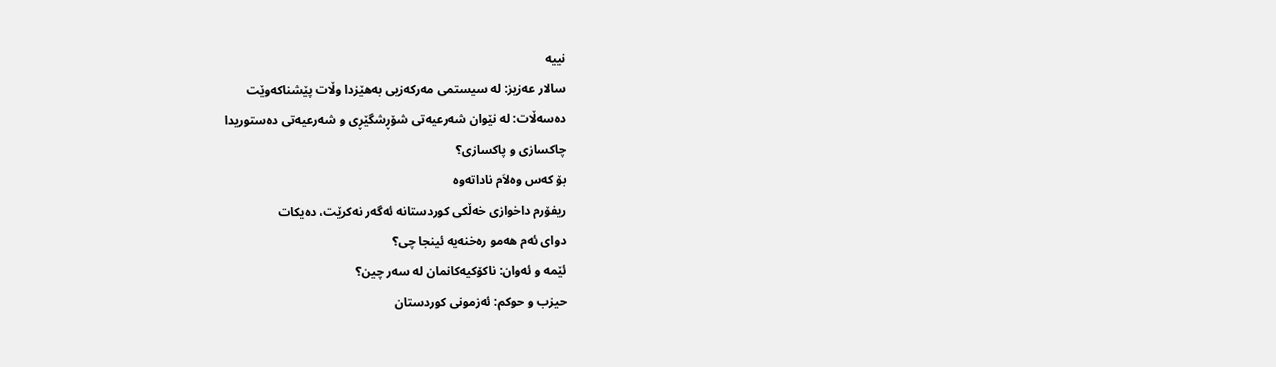نییه‌
سالار عه‌زیز: له‌ سیستمی مه‌ركه‌زیی به‌هێزدا وڵات پێشناكه‌وێت
ده‌سه‌ڵات: له‌ نێوان شه‌رعیه‌تی‌ شۆڕشگێڕی و شه‌رعیه‌تی‌ ده‌ستوریدا
چاکسازی و پاکسازی؟
بۆ كه‌س وه‌لاَم ناداته‌وه‌
ریفۆرم داخوازی‌ خه‌ڵكی‌ كوردستانه‌ ئه‌گه‌ر نه‌كرێت، ده‌یكات
دوای ئه‌م هه‌مو ره‌خنه‌یه‌ ئینجا چی؟
ئێمه‌ و ئه‌وان: ناکۆکیه‌کانمان له‌ سه‌ر چین؟
حیزب و حوکم: ئه‌زمونی کوردستان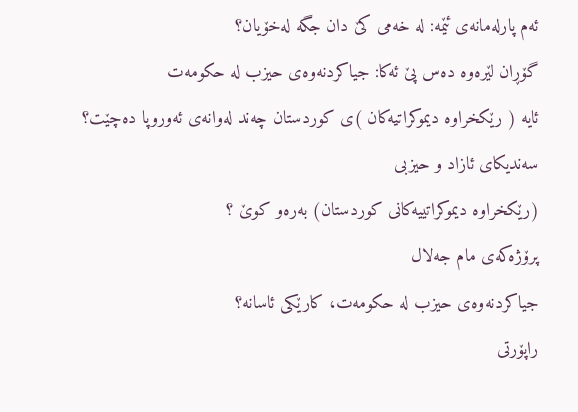ئه‌م پارله‌مانه‌ی ئێمه‌: له‌ خه‌می کێ دان جگه‌ له‌خۆیان؟
گۆڕان لێره‌وه‌ ده‌س پێ ئه‌کا: جیاکردنه‌وه‌ی حیزب له‌ حکومه‌ت
ئایه‌ ( رێكخراوه‌ دیموكراتیه‌كان )ی كوردستان چه‌ند له‌وانه‌ی ئه‌وروپا ده‌چێت؟
سه‌ندیكای‌ ئازاد ‌و حیزبی‌
(رێكخراوه‌ دیموكراتییه‌كانی كوردستان) به‌ره‌و كوێ‌ ؟
پرۆژه‌که‌ی مام جه‌لال
جیاكردنه‌وه‌ی‌ حیزب له‌ حكومه‌ت، كارێكی‌ ئاسانه‌؟
راپۆرتی‌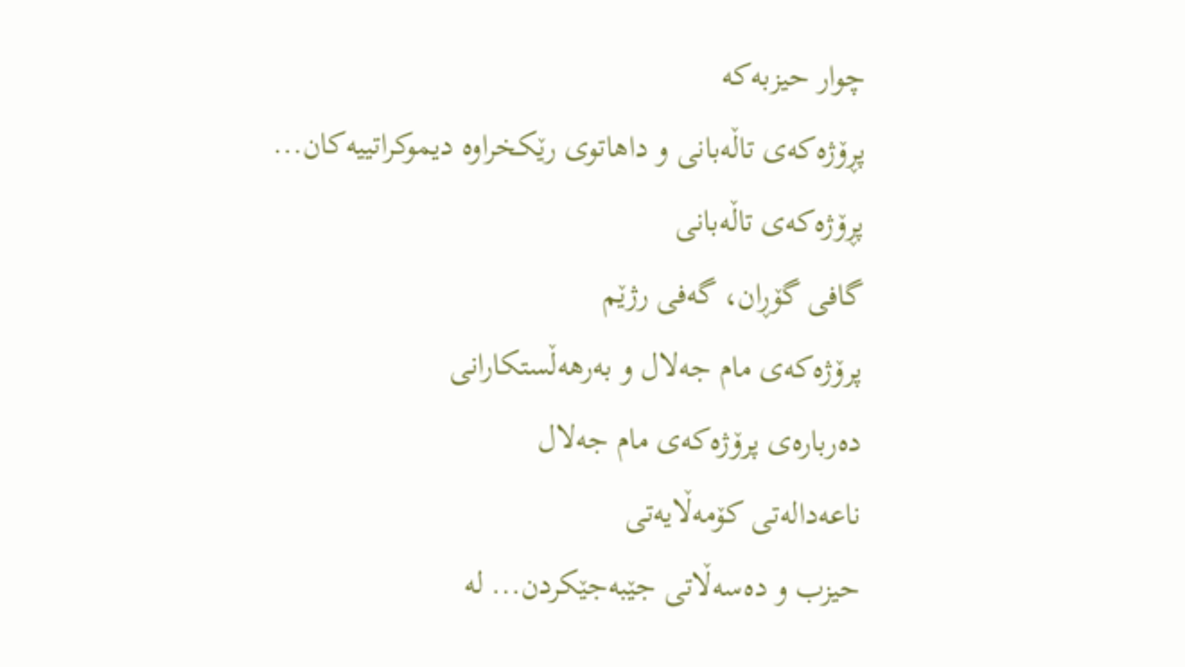چوار حیزبه‌كه‌
پڕۆژه‌كه‌ی‌ تاڵه‌بانی‌ و داهاتوی‌ رێكخراوه‌ دیموكراتییه‌كان...
پڕۆژه‌كه‌ی‌ تاڵه‌بانی‌
گافی گۆڕان‌، گه‌فی رژێم
پرۆژه‌كه‌ی‌ مام جه‌لال و به‌رهه‌ڵستكارانی‌
ده‌رباره‌ی‌ پرۆژه‌كه‌ی‌ مام جه‌لال
ناعه‌داله‌تی كۆمه‌ڵایه‌تی
حیزب و ده‌سه‌ڵاتی‌ جێبه‌جێكردن... له‌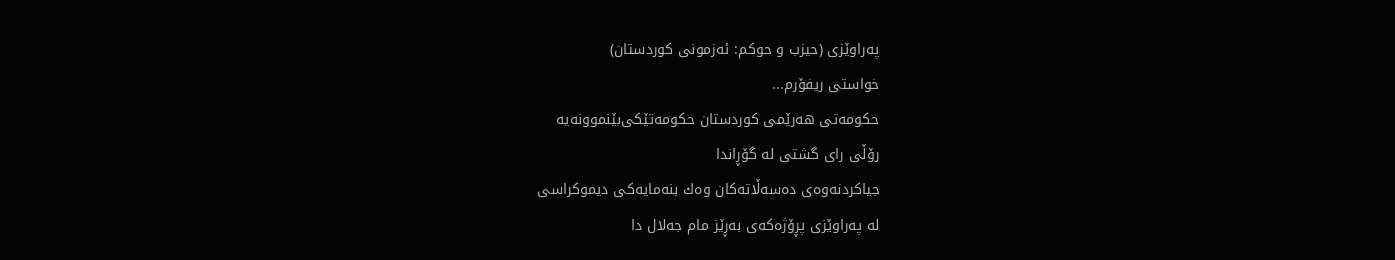په‌راوێزی ‌(حیزب و حوكم: ئه‌زمونی‌ كوردستان)
خواستی‌ ریفۆرم...
حكومه‌تی‌ هه‌رێمی‌ كوردستان حكومه‌تێكی‌بێنموونه‌یه‌
رۆڵی‌ رای‌ گشتی‌ له‌ گۆڕاندا
جیاكردنه‌وه‌ی‌ ده‌سه‌ڵاته‌كان وه‌ك بنه‌مایه‌كی‌ دیموكراسی‌
له‌ په‌راوێزی‌ پڕۆژه‌كه‌ی‌ به‌ڕێز مام جه‌لال دا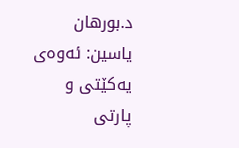د.بورهان یاسین: ئه‌وه‌ی‌ یه‌كێتی‌ ‌و پارتی‌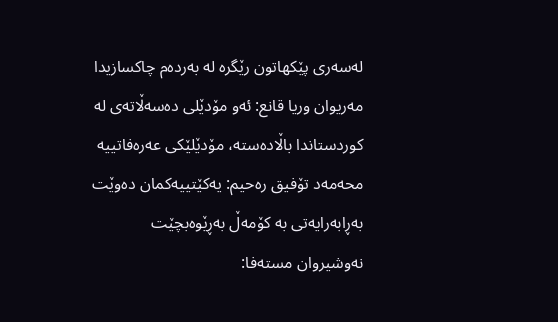له‌سه‌ری‌ پێكهاتون رێگره‌ له‌ به‌رده‌م چاكسازیدا
مه‌ریوان وریا قانع: ئه‌و مۆدێلی‌ ده‌سه‌ڵاته‌ی‌ له‌ كوردستاندا باڵاده‌سته‌، مۆدێلێكی‌ عه‌ره‌فاتییه‌
محه‌مه‌د تۆفیق ره‌حیم: یەكێتییەكمان دەوێت بەڕابەرایەتی بە كۆمەڵ بەڕێوەبچێت
نه‌وشیروان مسته‌فا: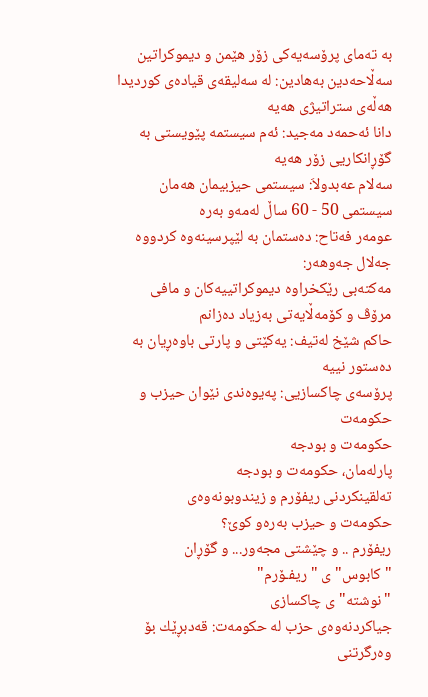بە تەمای پرۆسەیەكی زۆر هێمن و دیموكراتین
سه‌ڵاحه‌دین به‌هادین: له‌ سه‌لیقه‌ی‌ قیاده‌ی‌ كوردیدا هه‌ڵه‌ی‌ ستراتیژی‌ هه‌یه‌
دانا ئه‌حمه‌د مه‌جید: ئه‌م سیستمه‌ پێویستی به‌ گۆڕانكاریی زۆر هه‌یه‌
سه‌لام عه‌بدولاَ: سیستمی‌ حیزبیمان هه‌مان سیستمی‌ 50 - 60 ساڵ له‌مه‌و به‌ره‌
عومه‌ر فه‌تاح: ده‌ستمان به‌ لێپرسینه‌وه‌ كردووه‌
جه‌لال جه‌وهه‌ر:
مه‌كته‌بی‌ رێكخراوه‌ دیموكراتییه‌كان و مافی‌ مرۆڤ و كۆمه‌ڵایه‌تی‌ به‌زیاد ده‌زانم
حاكم شێخ له‌تیف: یه‌كێتی‌ و پارتی‌ باوه‌ڕیان به‌ ده‌ستور نییه
پرۆسه‌ی‌ چاكسازیی‌: په‌یوه‌ندی‌ نێوان حیزب و حكومه‌ت
حکومه‌ت و بودجه
پارله‌مان، حکومه‌ت و بودجه
ته‌لقینكردنی ریفۆرم ‌و زیندوبونه‌وه‌ی
حكومه‌ت ‌و حیزب به‌ره‌و كوێ‌؟
ریفۆرم .. و چێشتی مجه‌ور... و گۆڕان
"كابوس"ی "ریفـۆرم"
"نوشته‌"ی‌ چاكسازی
جیاكردنه‌وه‌ی‌ حزب له‌ حكومه‌ت: قه‌دبڕێك بۆ وه‌رگرتنی‌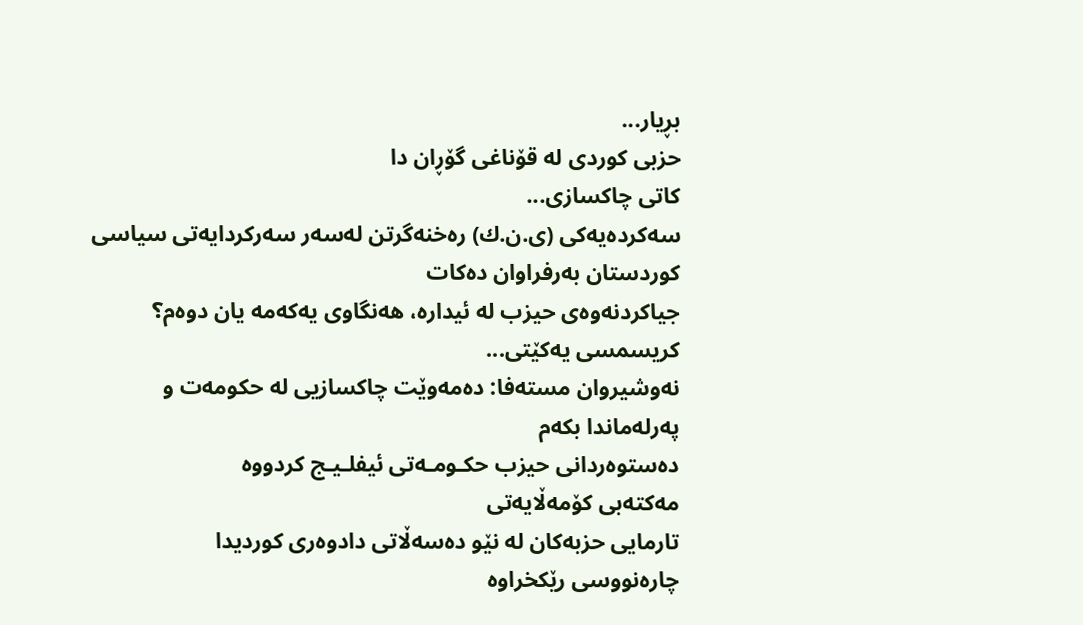بڕیار...
حزبی كوردی له‌ قۆناغی گۆڕان دا
كاتی چاكسازی...
سه‌كرده‌یه‌كی (ی‌.ن.ك) ره‌خنه‌گرتن له‌سه‌ر سه‌ركردایه‌تی‌ سیاسی كوردستان به‌رفراوان ده‌كات
جیاكردنه‌وه‌ی‌ حیزب له‌ ئیداره‌، هه‌نگاوی یه‌که‌مه‌ یان دوه‌م‌؟
كریسمسی‌ یه‌كێتی‌...
نه‌وشیروان مسته‌فا: ده‌مه‌وێت چاكسازیی‌ له‌ حكومه‌ت و په‌رله‌ماندا بكه‌م
ده‌ستوه‌ردانی‌ حیزب حكـومـه‌تی‌ ئیفلـیـج كردووه‌
مه‌كته‌بی‌ كۆمه‌ڵایه‌تی‌
تارمایی‌ حزبه‌كان له‌ نێو ده‌سه‌ڵاتی‌ دادوه‌ری کوردیدا
چاره‌نووسی‌ رێكخراوه‌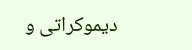دیموكراتی و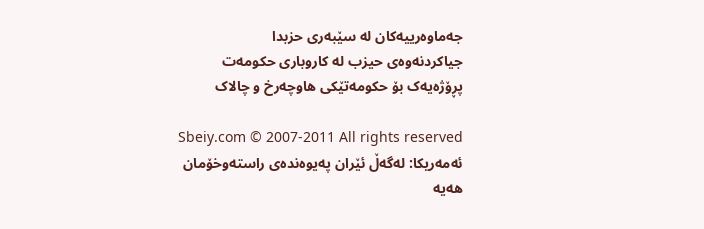جه‌ماوه‌رییه‌كان له‌ سێبه‌ری‌ حزبدا
جیاكردنه‌وه‌ی‌ حیزب له‌ كاروباری‌ حكومه‌ت
پڕۆژه‌یه‌ک بۆ حکومه‌تێکی هاوچه‌رخ و چالاک

Sbeiy.com © 2007-2011 All rights reserved
ئه‌مه‌ریكا: له‌گه‌ڵ ئێران په‌یوه‌نده‌ی‌ راسته‌وخۆمان هه‌یه‌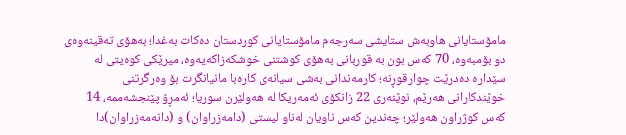مامۆستایانی هاوبه‌ش ستایشی سه‌رجه‌م مامۆستایانی‌ كوردستان ده‌كات به‌غدا؛ به‌هۆی ته‌قینه‌وه‌ی دو بۆمبه‌وه، 70 كه‌س بون به‌ قوربانی‌ به‌هۆی‌ كوشتنی‌ خوشكه‌زاكه‌یه‌وه‌، میرێكی كوه‌یتی‌ له‌ سێداره‌ ده‌درێت چوارقوڕنه‌؛ كارمه‌ندانی به‌شی سیانه‌ی كاره‌با مانیانگرت بۆ وه‌رگرتنی خوێندكارانی هه‌رێم، نوێنه‌ری‌ 22 زانكۆی‌ ئه‌مه‌ریكا له‌ هه‌ولێرن سوریا؛ ئه‌مڕۆ پێنجشه‌ممه‌، 14 كه‌س كوژراون هه‌ولێر؛ چه‌ندین كه‌س ناویان له‌ناو ليستى (دامه‌زراوان) و (دانه‌مه‌زراوان)دا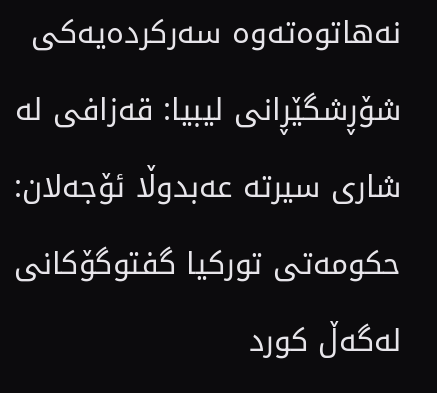نه‌هاتوه‌ته‌وه‌ سه‌ركرده‌یه‌كی شۆڕشگێڕانی‌ لیبیا: قه‌زافی له‌ شاری‌ سیرته‌ عه‌بدوڵا ئۆجه‌لان: حكومه‌تی‌ توركیا گفتوگۆكانی‌ له‌گه‌ڵ كورد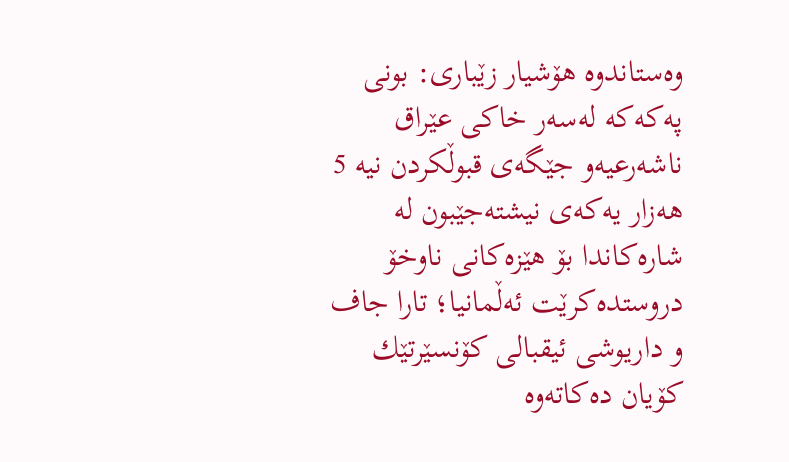وه‌ستاندوه‌ هۆشیار زێباری‌: بونی په‌كه‌كه‌ له‌سه‌ر خاكی عێراق ناشه‌رعیه‌و جێگه‌ی‌ قبوڵكردن نیه‌ 5 هه‌زار یه‌كه‌ی‌ نیشته‌جێبون له‌ شاره‌كاندا بۆ هێزه‌كانی ناوخۆ دروستده‌كرێت ئه‌ڵمانیا؛ تارا جاف و داریوشی‌ ئیقبالی‌ كۆنسێرتێك كۆیان ده‌كاته‌وه‌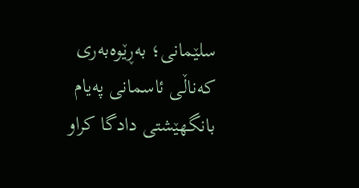سلێمانی؛ به‌ڕێوه‌به‌ری كه‌ناڵی ئاسمانی په‌یام بانگهێشتی دادگا کراو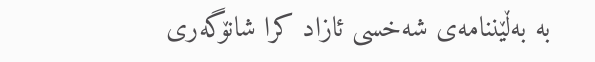به‌ به‌ڵێننامه‌ی شه‌خسی ئازاد کرا شانۆگه‌ری‌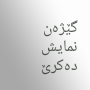گێژه‌ن نمایش ده‌كرێ